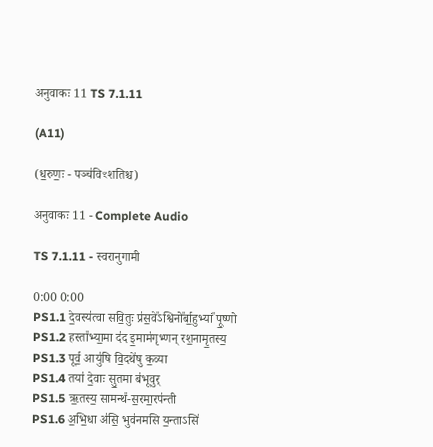अनुवाकः 11 TS 7.1.11

(A11)

(ध॒रुणः॒ - पञ्च॑विꣳशतिश्च)

अनुवाकः 11 - Complete Audio

TS 7.1.11 - स्वरानुगामी

0:00 0:00
PS1.1 दे॒वस्य॑त्वा सवि॒तुः प्र॑स॒वे᳚ऽश्विनो᳚र्बा॒हुभ्यां᳚ पू॒ष्णो
PS1.2 हस्ता᳚भ्या॒मा द॑द इ॒माम॑गृभ्णन् रश॒नामृ॒तस्य॒
PS1.3 पूर्व॒ आयु॑षि वि॒दथे॑षु क॒व्या
PS1.4 तया॑ दे॒वाः सु॒तमा ब॑भूवुर्
PS1.5 ऋ॒तस्य॒ सामन्थ᳚-स॒रमा॒रप॑न्ती
PS1.6 अ॒भि॒धा अ॑सि॒ भुव॑नमसि य॒न्ताऽसि॑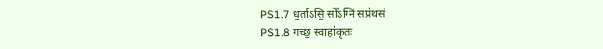PS1.7 ध॒र्ताऽसि॒ सो᳚ऽग्निं सप्र॑थसं
PS1.8 गच्छ॒ स्वाहा॑कृतः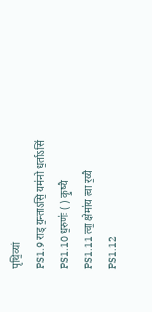पृथि॒व्यां
PS1.9 राड् य॒न्ताऽसि॒ यम॑नो ध॒र्ताऽसि॑
PS1.10 ध॒रुणः॑ ( ) कृ॒ष्यै
PS1.11 त्वा॒ क्षेमा॑य त्वा र॒य्यै
PS1.12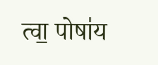त्वा॒ पोषा॑य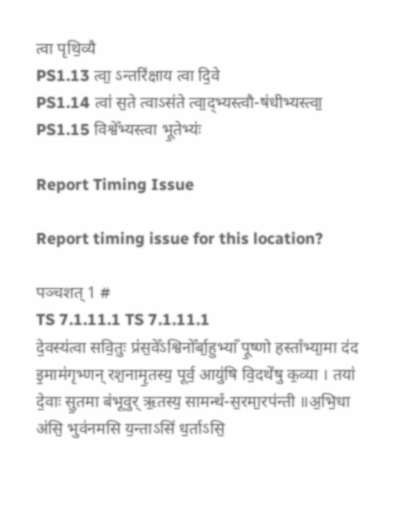त्वा पृथि॒व्यै
PS1.13 त्वा॒ ऽन्तरि॑क्षाय त्वा दि॒वे
PS1.14 त्वा॑ स॒ते त्वाऽस॑ते त्वा॒द्भ्यस्त्वौ-ष॑धीभ्यस्त्वा॒
PS1.15 विश्वे᳚भ्यस्त्वा भू॒तेभ्यः॑

Report Timing Issue

Report timing issue for this location?

पञ्चशत् 1 #
TS 7.1.11.1 TS 7.1.11.1
दे॒वस्य॑त्वा सवि॒तुः प्र॑स॒वे᳚ऽश्विनो᳚र्बा॒हुभ्यां᳚ पू॒ष्णो हस्ता᳚भ्या॒मा द॑द इ॒माम॑गृभ्णन् रश॒नामृ॒तस्य॒ पूर्व॒ आयु॑षि वि॒दथे॑षु क॒व्या । तया॑ दे॒वाः सु॒तमा ब॑भूवुर् ऋ॒तस्य॒ सामन्थ᳚-स॒रमा॒रप॑न्ती ॥अ॒भि॒धा अ॑सि॒ भुव॑नमसि य॒न्ताऽसि॑ ध॒र्ताऽसि॒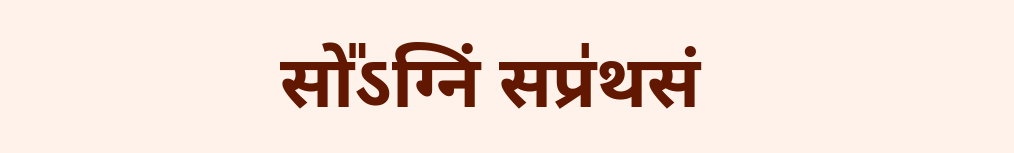सो᳚ऽग्निं सप्र॑थसं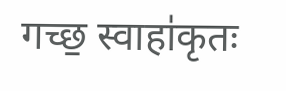गच्छ॒ स्वाहा॑कृतः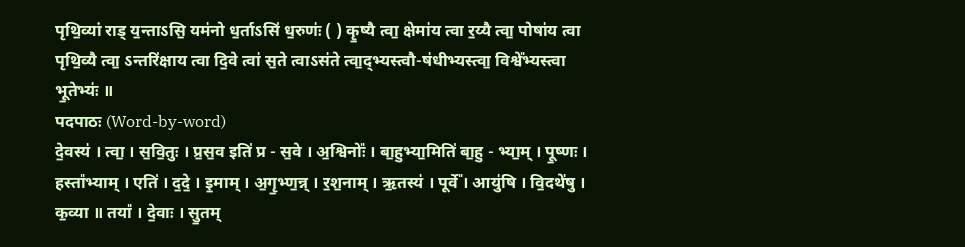पृथि॒व्यां राड् य॒न्ताऽसि॒ यम॑नो ध॒र्ताऽसि॑ ध॒रुणः॑ ( ) कृ॒ष्यै त्वा॒ क्षेमा॑य त्वा र॒य्यै त्वा॒ पोषा॑य त्वा पृथि॒व्यै त्वा॒ ऽन्तरि॑क्षाय त्वा दि॒वे त्वा॑ स॒ते त्वाऽस॑ते त्वा॒द्भ्यस्त्वौ-ष॑धीभ्यस्त्वा॒ विश्वे᳚भ्यस्त्वा भू॒तेभ्यः॑ ॥
पदपाठः (Word-by-word)
दे॒वस्य॑ । त्वा॒ । स॒वि॒तुः । प्र॒स॒व इति॑ प्र - स॒वे । अ॒श्विनोः᳚ । बा॒हुभ्या॒मिति॑ बा॒हु - भ्या॒म् । पू॒ष्णः । हस्ता᳚भ्याम् । एति॑ । द॒दे॒ । इ॒माम् । अ॒गृ॒भ्ण॒न्न् । र॒श॒नाम् । ऋ॒तस्य॑ । पूर्वे᳚ । आयु॑षि । वि॒दथे॑षु । क॒व्या ॥ तया᳚ । दे॒वाः । सु॒तम्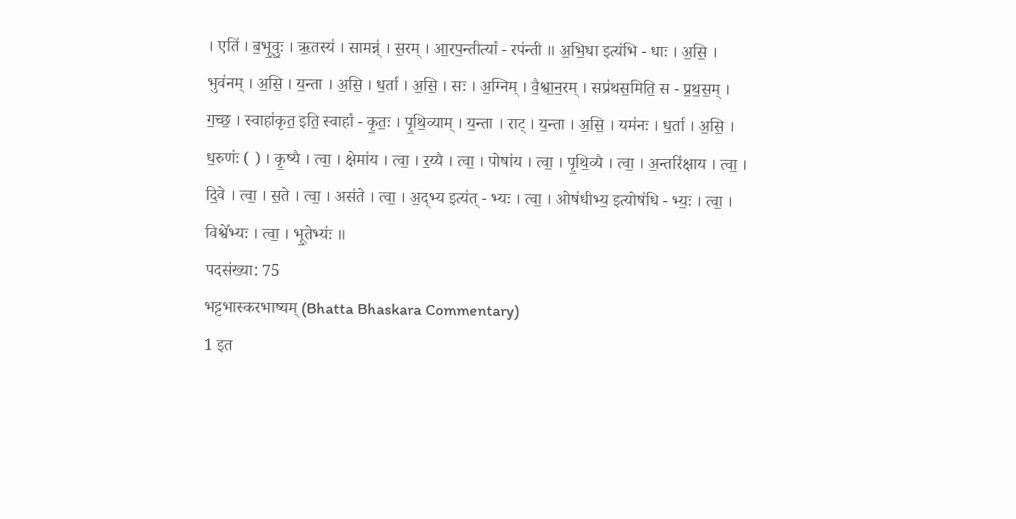। एति॑ । ब॒भू॒वुः॒ । ऋ॒तस्य॑ । सामन्न्॑ । स॒रम् । आ॒रप॒न्तीत्या᳚ - रप॑न्ती ॥ अ॒भि॒धा इत्य॑भि - धाः । अ॒सि॒ । भुव॑नम् । अ॒सि॒ । य॒न्ता । अ॒सि॒ । ध॒र्ता । अ॒सि॒ । सः । अ॒ग्निम् । वै॒श्वा॒न॒रम् । सप्र॑थस॒मिति॒ स - प्र॒थ॒स॒म् । ग॒च्छ॒ । स्वाहा॑कृत॒ इति॒ स्वाहा᳚ - कृ॒तः॒ । पृ॒थि॒व्याम् । य॒न्ता । राट् । य॒न्ता । अ॒सि॒ । यम॑नः । ध॒र्ता । अ॒सि॒ । ध॒रुणः॑ ( ) । कृ॒ष्यै । त्वा॒ । क्षेमा॑य । त्वा॒ । र॒य्यै । त्वा॒ । पोषा॑य । त्वा॒ । पृ॒थि॒व्यै । त्वा॒ । अ॒न्तरि॑क्षाय । त्वा॒ । दि॒वे । त्वा॒ । स॒ते । त्वा॒ । अस॑ते । त्वा॒ । अ॒द्भ्य इत्य॑त् - भ्यः । त्वा॒ । ओष॑धीभ्य॒ इत्योष॑धि - भ्यः॒ । त्वा॒ । विश्वे᳚भ्यः । त्वा॒ । भू॒तेभ्यः॑ ॥
पदसंख्या: 75
भट्टभास्करभाष्यम् (Bhatta Bhaskara Commentary)
1 इत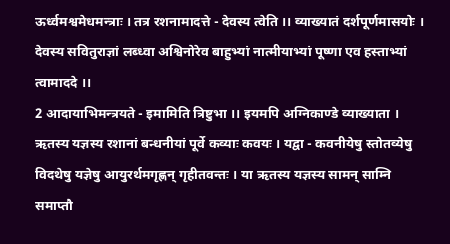ऊर्ध्वमश्वमेधमन्त्राः । तत्र रशनामादत्ते - देवस्य त्वेति ।। व्याख्यातं दर्शपूर्णमासयोः । देवस्य सवितुराज्ञां लब्ध्वा अश्विनोरेव बाहुभ्यां नात्मीयाभ्यां पूष्णा एव हस्ताभ्यां त्वामाददे ।।
2 आदायाभिमन्त्रयते - इमामिति त्रिष्टुभा ।। इयमपि अग्निकाण्डे व्याख्याता । ऋतस्य यज्ञस्य रशानां बन्धनीयां पूर्वे कव्याः कवयः । यद्वा - कवनीयेषु स्तोतव्येषु विदथेषु यज्ञेषु आयुरर्थमगृह्णन् गृहीतवन्तः । या ऋतस्य यज्ञस्य सामन् साम्नि समाप्तौ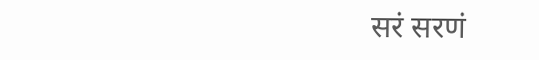सरं सरणं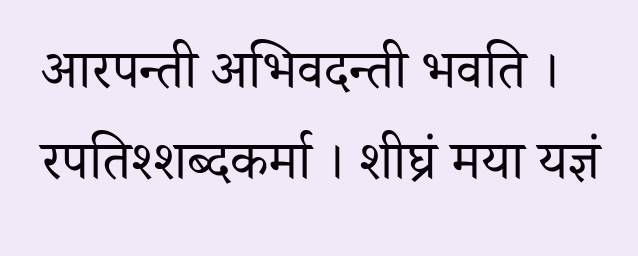आरपन्ती अभिवदन्ती भवति । रपतिश्शब्दकर्मा । शीघ्रं मया यज्ञं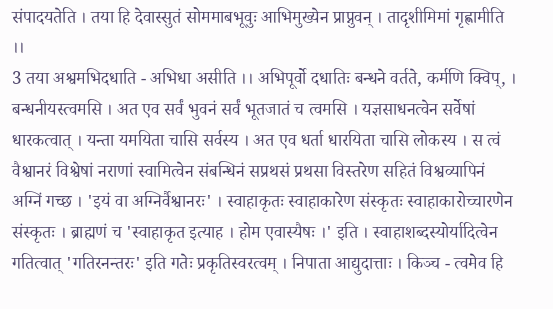संपादयतेति । तया हि देवास्सुतं सोममाबभूवुः आभिमुख्येन प्राप्नुवन् । तादृशीमिमां गृह्णामीति ।।
3 तया अश्वमभिदधाति - अभिधा असीति ।। अभिपूर्वो दधातिः बन्धने वर्तते, कर्मणि क्विप्, । बन्धनीयस्त्वमसि । अत एव सर्वं भुवनं सर्वं भूतजातं च त्वमसि । यज्ञसाधनत्वेन सर्वेषां धारकत्वात् । यन्ता यमयिता चासि सर्वस्य । अत एव धर्ता धारयिता चासि लोकस्य । स त्वं वैश्वानरं विश्वेषां नराणां स्वामित्वेन संबन्धिनं सप्रथसं प्रथसा विस्तरेण सहितं विश्वव्यापिनं अग्निं गच्छ । 'इयं वा अग्निर्वैश्वानरः' । स्वाहाकृतः स्वाहाकारेण संस्कृतः स्वाहाकारोच्चारणेन संस्कृतः । ब्राह्मणं च 'स्वाहाकृत इत्याह । होम एवास्यैषः ।' इति । स्वाहाशब्दस्योर्यादित्वेन गतित्वात् 'गतिरनन्तरः' इति गतेः प्रकृतिस्वरत्वम् । निपाता आद्युदात्ताः । किञ्च - त्वमेव हि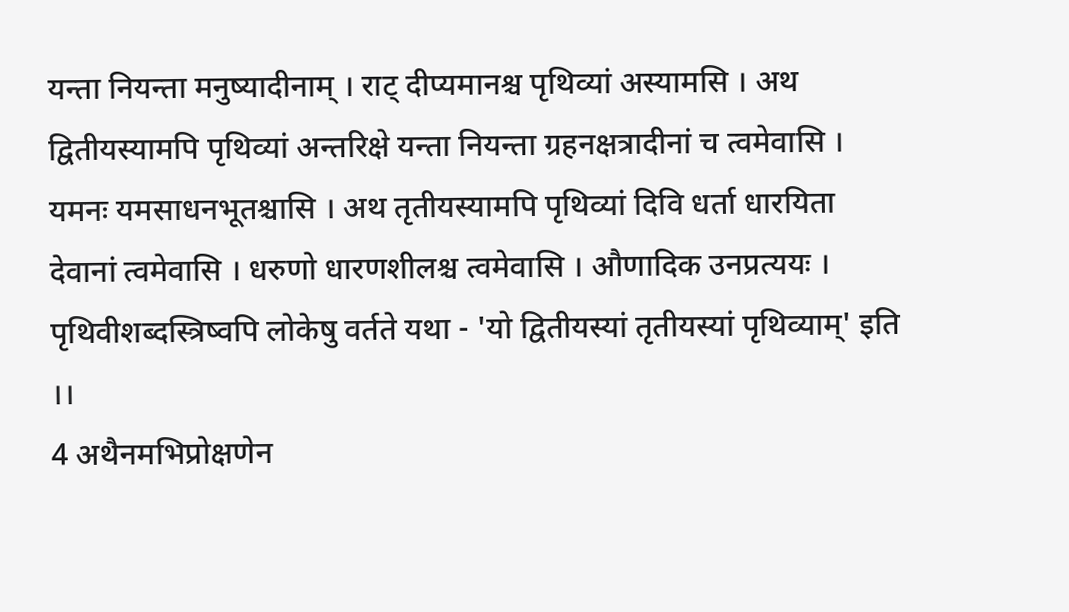यन्ता नियन्ता मनुष्यादीनाम् । राट् दीप्यमानश्च पृथिव्यां अस्यामसि । अथ द्वितीयस्यामपि पृथिव्यां अन्तरिक्षे यन्ता नियन्ता ग्रहनक्षत्रादीनां च त्वमेवासि । यमनः यमसाधनभूतश्चासि । अथ तृतीयस्यामपि पृथिव्यां दिवि धर्ता धारयिता देवानां त्वमेवासि । धरुणो धारणशीलश्च त्वमेवासि । औणादिक उनप्रत्ययः । पृथिवीशब्दस्त्रिष्वपि लोकेषु वर्तते यथा - 'यो द्वितीयस्यां तृतीयस्यां पृथिव्याम्' इति ।।
4 अथैनमभिप्रोक्षणेन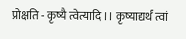प्रोक्षति - कृष्यै त्वेत्यादि ।। कृष्याद्यर्थं त्वां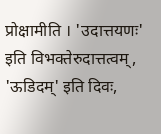प्रोक्षामीति । 'उदात्तयणः' इति विभक्तेरुदात्तत्वम्, 'ऊडिदम्' इति दिवः,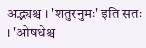अद्भ्यश्च । 'शतुरनुमः' इति सतः । 'ओषधेश्च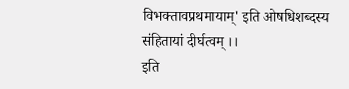विभक्तावप्रथमायाम्' इति ओषधिशब्दस्य संहितायां दीर्घत्वम् ।।
इति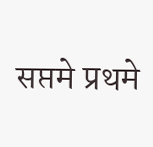सप्तमे प्रथमे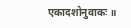एकादशोनुवाकः ॥